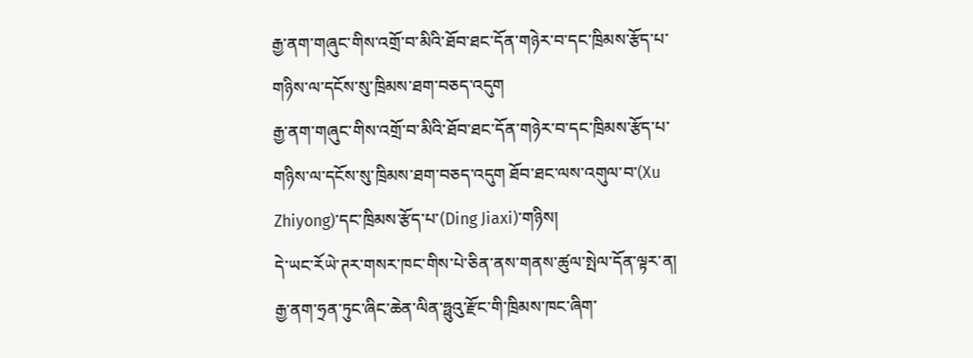རྒྱ་ནག་གཞུང་གིས་འགྲོ་བ་མིའི་ཐོབ་ཐང་དོན་གཉེར་བ་དང་ཁྲིམས་རྩོད་པ་གཉིས་ལ་དངོས་སུ་ཁྲིམས་ཐག་བཅད་འདུག
རྒྱ་ནག་གཞུང་གིས་འགྲོ་བ་མིའི་ཐོབ་ཐང་དོན་གཉེར་བ་དང་ཁྲིམས་རྩོད་པ་གཉིས་ལ་དངོས་སུ་ཁྲིམས་ཐག་བཅད་འདུག ཐོབ་ཐང་ལས་འགུལ་བ་(Xu Zhiyong)་དང་ཁྲིམས་རྩོད་པ་(Ding Jiaxi)་གཉིས།
དེ་ཡང་རོཡེ་ཊར་གསར་ཁང་གིས་པེ་ཅིན་ནས་གནས་ཚུལ་སྤེལ་དོན་ལྟར་ན། རྒྱ་ནག་ཧྲན་ཏུང་ཞིང་ཆེན་ལིན་ཧྥུའུ་རྫོང་གི་ཁྲིམས་ཁང་ཞིག་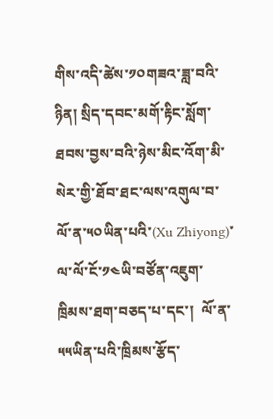གིས་འདི་ཚེས་༡༠གཟའ་ཟླ་བའི་ཉིན། སྲིད་དབང་མགོ་རྟིང་སློག་ཐབས་བྱས་བའི་ཉེས་མིང་འོག་མི་སེར་གྱི་ཐོབ་ཐང་ལས་འགུལ་བ་ལོ་ན་༥༠ཡིན་པའི་(Xu Zhiyong)་ལ་ལོ་ངོ་༡༤ཡི་བཙོན་འཇུག་ཁྲིམས་ཐག་བཅད་པ་དང་།  ལོ་ན་༥༥ཡིན་པའི་ཁྲིམས་རྩོད་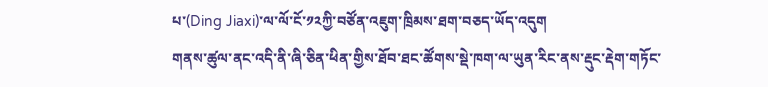པ་(Ding Jiaxi)་ལ་ལོ་ངོ་༡༢ཀྱི་བཙོན་འཇུག་ཁྲིམས་ཐག་བཅད་ཡོད་འདུག
གནས་ཚུལ་ནང་འདི་ནི་ཞི་ཅིན་ཕིན་གྱིས་ཐོབ་ཐང་ཚོགས་སྡེ་ཁག་ལ་ཡུན་རིང་ནས་རྡུང་རྡེག་གཏོང་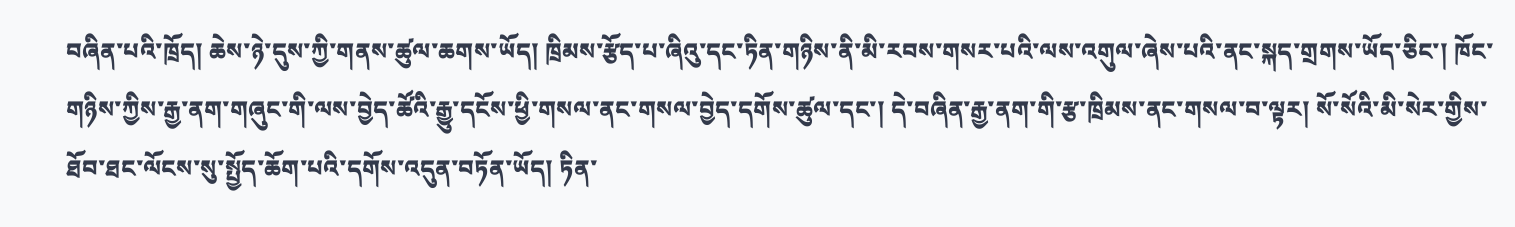བཞིན་པའི་ཁྲོད། ཆེས་ཉེ་དུས་ཀྱི་གནས་ཚུལ་ཆགས་ཡོད། ཁྲིམས་རྩོད་པ་ཞིའུ་དང་ཏིན་གཉིས་ནི་མི་རབས་གསར་པའི་ལས་འགུལ་ཞེས་པའི་ནང་སྐད་གྲགས་ཡོད་ཅིང་། ཁོང་གཉིས་ཀྱིས་རྒྱ་ནག་གཞུང་གི་ལས་བྱེད་ཚོའི་རྒྱུ་དངོས་ཕྱི་གསལ་ནང་གསལ་བྱེད་དགོས་ཚུལ་དང་། དེ་བཞིན་རྒྱ་ནག་གི་རྩ་ཁྲིམས་ནང་གསལ་བ་ལྟར། སོ་སོའི་མི་སེར་གྱིས་ཐོབ་ཐང་ལོངས་སུ་སྤྱོད་ཆོག་པའི་དགོས་འདུན་བཏོན་ཡོད། ཏིན་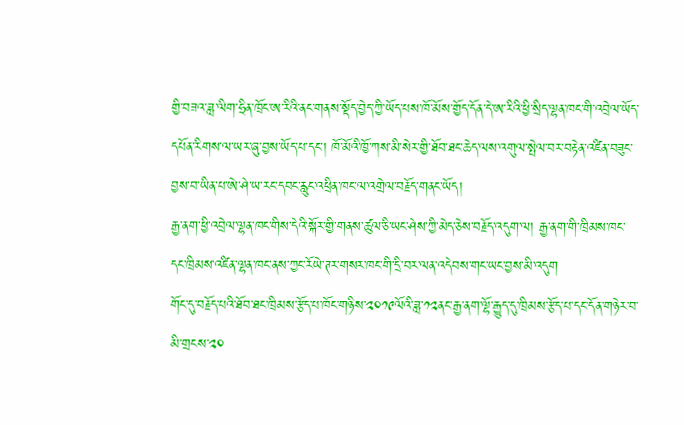གྱི་བཟའ་ཟླ་ལིག་ཧྲིན་ཁྲོང་ཨ་རིའི་ནང་གནས་སྡོད་བྱེད་ཀྱི་ཡོད་པས་ཁོ་མོས་གྱོད་དོན་དེ་ཨ་རིའི་ཕྱི་སྲིད་ལྷན་ཁང་གི་འབྲེལ་ཡོད་དཔོན་རིགས་ལ་ཡར་ཞུ་བྱས་ཡོད་པ་དང་། ཁོ་མོའི་ཁྱོ་ཀས་མི་སེར་གྱི་ཐོབ་ཐང་ཆེད་ལས་འགུལ་སྤེལ་བར་བརྟེན་འཛིན་བཟུང་བྱས་བ་ཡིན་པ་ཨེ་ཤེ་ཡ་རང་དབང་རླུང་འཕྲིན་ཁང་ལ་འགྲེལ་བརྗོད་གནང་ཡོད།
རྒྱ་ནག་ཕྱི་འབྲེལ་ལྷན་ཁང་གིས་དེའི་སྐོར་གྱི་གནས་ཚུལ་ཅི་ཡང་ཤེས་ཀྱི་མེད་ཅེས་བརྗོད་འདུག་ལ། རྒྱ་ནག་གི་ཁྲིམས་ཁང་དང་ཁྲིམས་འཛིན་ལྷན་ཁང་ནས་ཀྱང་རོཡེ་ཊར་གསར་ཁང་གི་དྲི་བར་ལན་འདེབས་གང་ཡང་བྱས་མི་འདུག
གོང་དུ་བརྗོད་པའི་ཐོབ་ཐང་ཁྲིམས་རྩོད་པ་ཁོང་གཉིས་༢༠༡༩ལོའི་ཟླ་༡༢ནང་རྒྱ་ནག་ལྷོ་རྒྱུད་དུ་ཁྲིམས་རྩོད་པ་དང་དོན་གཉེར་བ་མི་གྲངས་༢༠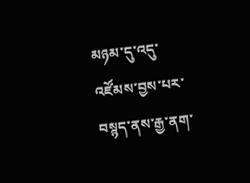མཉམ་དུ་འདུ་འཛོམས་བྱས་པར་བསྙད་ནས་རྒྱ་ནག་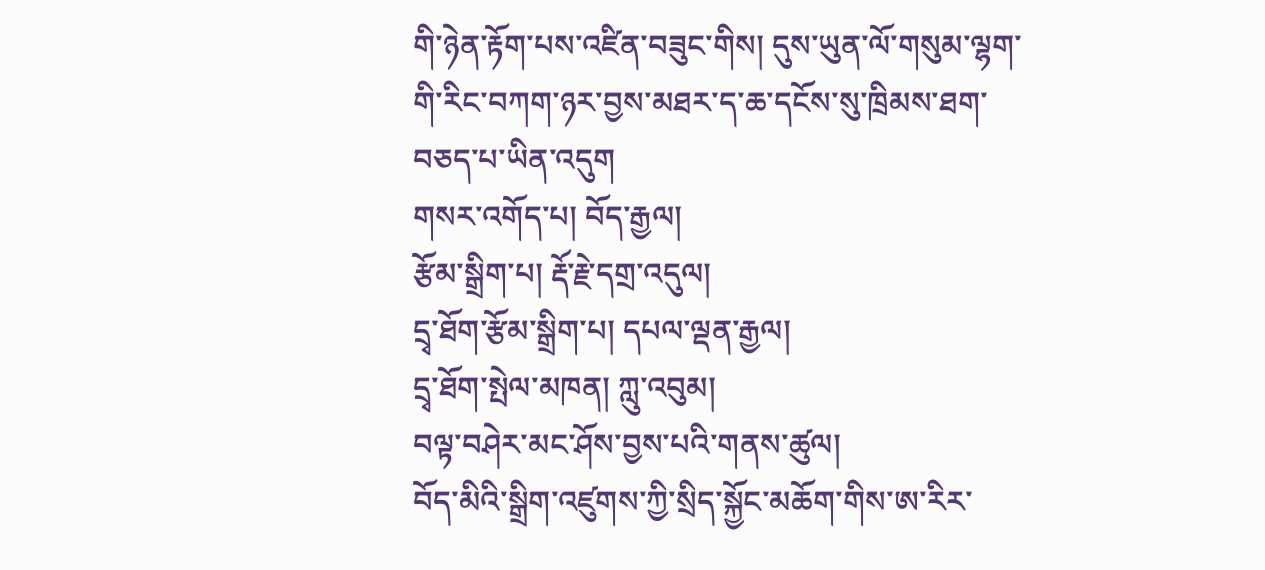གི་ཉེན་རྟོག་པས་འཛིན་བཟུང་གིས། དུས་ཡུན་ལོ་གསུམ་ལྷག་གི་རིང་བཀག་ཉར་བྱས་མཐར་ད་ཆ་དངོས་སུ་ཁྲིམས་ཐག་བཅད་པ་ཡིན་འདུག
གསར་འགོད་པ། བོད་རྒྱལ།
རྩོམ་སྒྲིག་པ། རྡོ་རྗེ་དགྲ་འདུལ།
དྲྭ་ཐོག་རྩོམ་སྒྲིག་པ། དཔལ་ལྡན་རྒྱལ།
དྲྭ་ཐོག་སྤེལ་མཁན། ཀླུ་འབུམ།
བལྟ་བཤེར་མང་ཤོས་བྱས་པའི་གནས་ཚུལ།
བོད་མིའི་སྒྲིག་འཛུགས་ཀྱི་སྲིད་སྐྱོང་མཆོག་གིས་ཨ་རིར་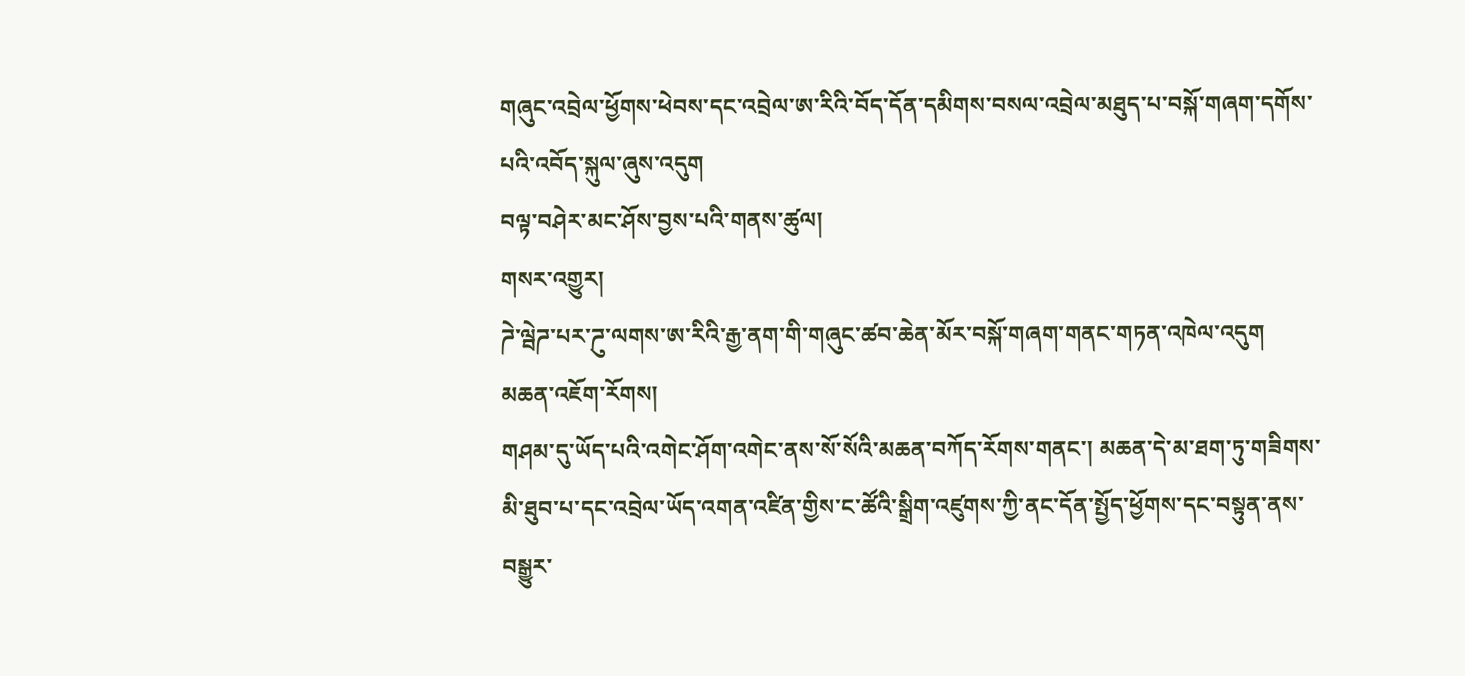གཞུང་འབྲེལ་ཕྱོགས་ཕེབས་དང་འབྲེལ་ཨ་རིའི་བོད་དོན་དམིགས་བསལ་འབྲེལ་མཐུད་པ་བསྐོ་གཞག་དགོས་པའི་འབོད་སྐུལ་ཞུས་འདུག
བལྟ་བཤེར་མང་ཤོས་བྱས་པའི་གནས་ཚུལ།
གསར་འགྱུར།
ཌེ་ལྦེཌ་པར་ཌུ་ལགས་ཨ་རིའི་རྒྱ་ནག་གི་གཞུང་ཚབ་ཆེན་མོར་བསྐོ་གཞག་གནང་གཏན་འཁེལ་འདུག
མཆན་འཇོག་རོགས།
གཤམ་དུ་ཡོད་པའི་འགེང་ཤོག་འགེང་ནས་སོ་སོའི་མཆན་བཀོད་རོགས་གནང་། མཆན་དེ་མ་ཐག་ཏུ་གཟིགས་མི་ཐུབ་པ་དང་འབྲེལ་ཡོད་འགན་འཛིན་གྱིས་ང་ཚོའི་སྒྲིག་འཛུགས་ཀྱི་ནང་དོན་སྤྱོད་ཕྱོགས་དང་བསྟུན་ནས་བསྒྱུར་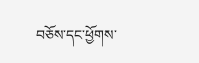བཅོས་དང་ཕྱོགས་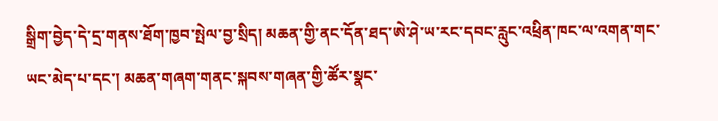སྒྲིག་བྱེད་དེ་དྲ་གནས་ཐོག་ཁྱབ་སྤེལ་བྱ་སྲིད། མཆན་གྱི་ནང་དོན་ཐད་ཨེ་ཤེ་ཡ་རང་དབང་རླུང་འཕྲིན་ཁང་ལ་འགན་གང་ཡང་མེད་པ་དང་། མཆན་གཞག་གནང་སྐབས་གཞན་གྱི་ཚོར་སྣང་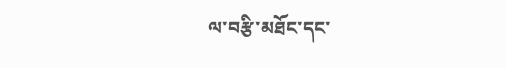ལ་བརྩི་མཐོང་དང་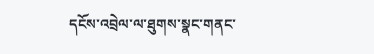དངོས་འབྲེལ་ལ་ཐུགས་སྣང་གནང་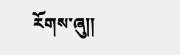རོགས་ཞུ༎